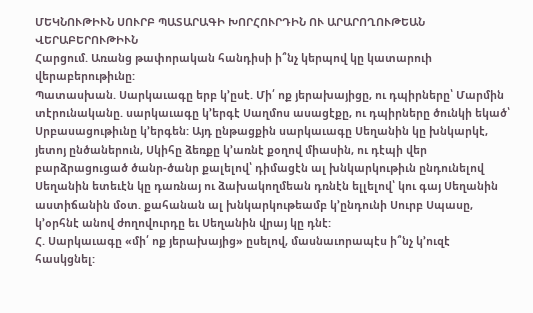ՄԵԿՆՈՒԹԻՒՆ ՍՈՒՐԲ ՊԱՏԱՐԱԳԻ ԽՈՐՀՈՒՐԴԻՆ ՈՒ ԱՐԱՐՈՂՈՒԹԵԱՆ
ՎԵՐԱԲԵՐՈՒԹԻՒՆ
Հարցում. Առանց թափորական հանդիսի ի՞նչ կերպով կը կատարուի վերաբերութիւնը:
Պատասխան. Սարկաւագը երբ կ՚ըսէ. Մի՛ ոք յերախայիցը, ու դպիրները՝ Մարմին տէրունականը. սարկաւագը կ՚երգէ Սաղմոս ասացէքը, ու դպիրները ծունկի եկած՝ Սրբասացութիւնը կ՚երգեն: Այդ ընթացքին սարկաւագը Սեղանին կը խնկարկէ, յետոյ ընծաներուն, Սկիհը ձեռքը կ՚առնէ քօղով միասին, ու դէպի վեր բարձրացուցած ծանր-ծանր քալելով՝ դիմացէն ալ խնկարկութիւն ընդունելով Սեղանին ետեւէն կը դառնայ ու ձախակողմեան դռնէն ելլելով՝ կու գայ Սեղանին աստիճանին մօտ. քահանան ալ խնկարկութեամբ կ՚ընդունի Սուրբ Սպասը, կ՚օրհնէ անով ժողովուրդը եւ Սեղանին վրայ կը դնէ:
Հ. Սարկաւագը «մի՛ ոք յերախայից» ըսելով, մասնաւորապէս ի՞նչ կ՚ուզէ հասկցնել: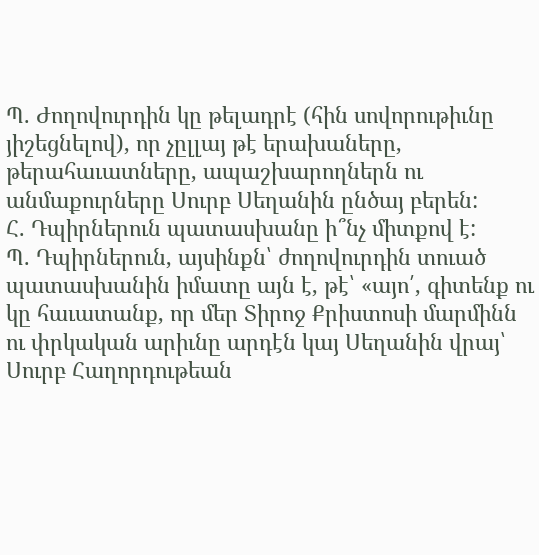Պ. Ժողովուրդին կը թելադրէ (հին սովորութիւնը յիշեցնելով), որ չըլլայ թէ երախաները, թերահաւատները, ապաշխարողներն ու անմաքուրները Սուրբ Սեղանին ընծայ բերեն:
Հ. Դպիրներուն պատասխանը ի՞նչ միտքով է:
Պ. Դպիրներուն, այսինքն՝ ժողովուրդին տուած պատասխանին իմատը այն է, թէ՝ «այո՛, գիտենք ու կը հաւատանք, որ մեր Տիրոջ Քրիստոսի մարմինն ու փրկական արիւնը արդէն կայ Սեղանին վրայ՝ Սուրբ Հաղորդութեան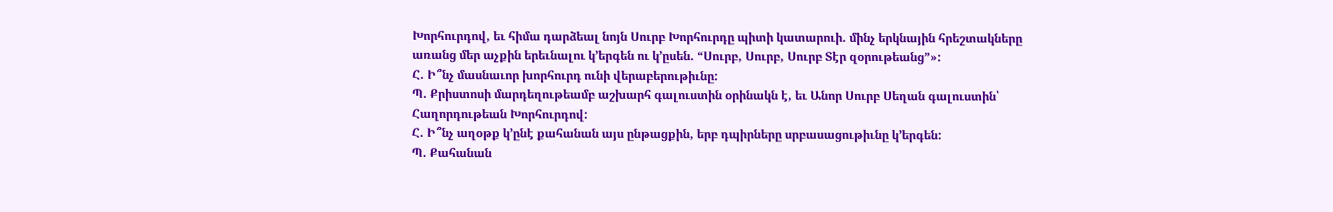Խորհուրդով, եւ հիմա դարձեալ նոյն Սուրբ Խորհուրդը պիտի կատարուի. մինչ երկնային հրեշտակները առանց մեր աչքին երեւնալու կ՚երգեն ու կ՚ըսեն. “Սուրբ, Սուրբ, Սուրբ Տէր զօրութեանց”»:
Հ. Ի՞նչ մասնաւոր խորհուրդ ունի վերաբերութիւնը:
Պ. Քրիստոսի մարդեղութեամբ աշխարհ գալուստին օրինակն է, եւ Անոր Սուրբ Սեղան գալուստին՝ Հաղորդութեան Խորհուրդով:
Հ. Ի՞նչ աղօթք կ՚ընէ քահանան այս ընթացքին, երբ դպիրները սրբասացութիւնը կ՚երգեն:
Պ. Քահանան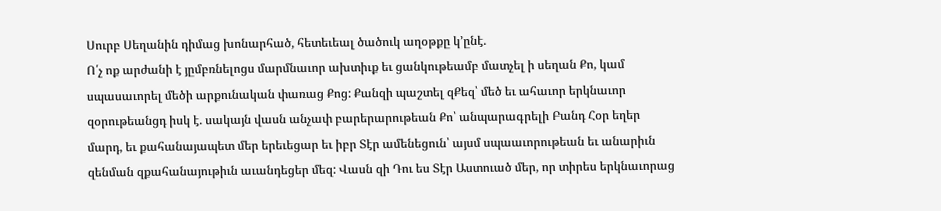Սուրբ Սեղանին դիմաց խոնարհած, հետեւեալ ծածուկ աղօթքը կ՚ընէ.
Ո՛չ ոք արժանի է յըմբռնելոցս մարմնաւոր ախտիւք եւ ցանկութեամբ մատչել ի սեղան Քո, կամ սպասաւորել մեծի արքունական փառաց Քոց: Քանզի պաշտել զՔեզ՝ մեծ եւ ահաւոր երկնաւոր զօրութեանցդ իսկ է. սակայն վասն անչափ բարերարութեան Քո՝ անպարագրելի Բանդ Հօր եղեր մարդ, եւ քահանայապետ մեր երեւեցար եւ իբր Տէր ամենեցուն՝ այսմ սպաաւորութեան եւ անարիւն զենման զքահանայութիւն աւանդեցեր մեզ: Վասն զի Դու ես Տէր Աստուած մեր, որ տիրես երկնաւորաց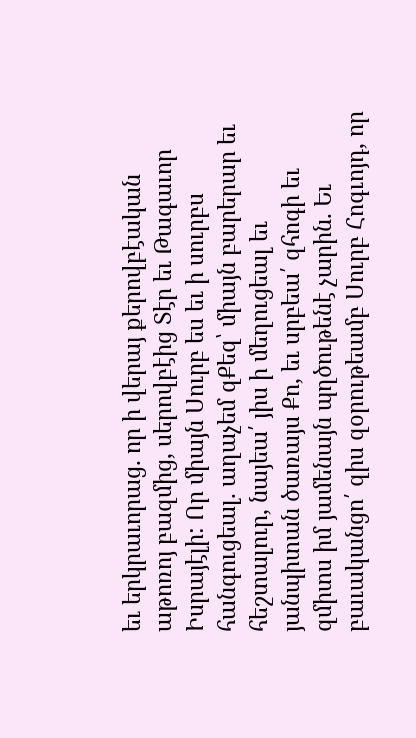եւ երկրաւորաց. որ ի վերայ քերովբէական աթոռոյ բազմից, սերովբէից Տէր եւ Թագաւոր Իսրայէլի: Որ միայն Սուրբ ես եւ ի սուրբս հանգուցեալ. աղաչեմ զՔեզ՝ միայն բարերար եւ հեշտալուր, նայեա՛ յիս ի մեղուցեալ եւ յանպիտան ծառայս Քո, եւ սրբեա՛ զհոգի եւ զմիտս իմ յամենայն պղծութենէ չարին. Եւ բաւականցո՛ զիս զօրութեամբ Սուրբ Հոգւոյդ, որ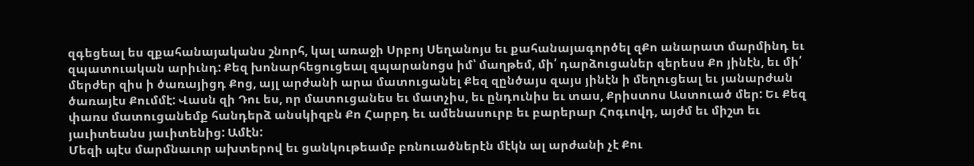զգեցեալ ես զքահանայականս շնորհ, կալ առաջի Սրբոյ Սեղանոյս եւ քահանայագործել զՔո անարատ մարմինդ եւ զպատուական արիւնդ: Քեզ խոնարհեցուցեալ զպարանոցս իմ՝ մաղթեմ, մի՛ դարձուցաներ զերեսս Քո յինէն, եւ մի՛ մերժեր զիս ի ծառայիցդ Քոց, այլ արժանի արա մատուցանել Քեզ զընծայս զայս յինէն ի մեղուցեալ եւ յանարժան ծառայէս Քումմէ: Վասն զի Դու ես, որ մատուցանես եւ մատչիս, եւ ընդունիս եւ տաս, Քրիստոս Աստուած մեր: Եւ Քեզ փառս մատուցանեմք հանդերձ անսկիզբն Քո Հարբդ եւ ամենասուրբ եւ բարերար Հոգւովդ, այժմ եւ միշտ եւ յաւիտեանս յաւիտենից: Ամէն:
Մեզի պէս մարմնաւոր ախտերով եւ ցանկութեամբ բռնուածներէն մէկն ալ արժանի չէ Քու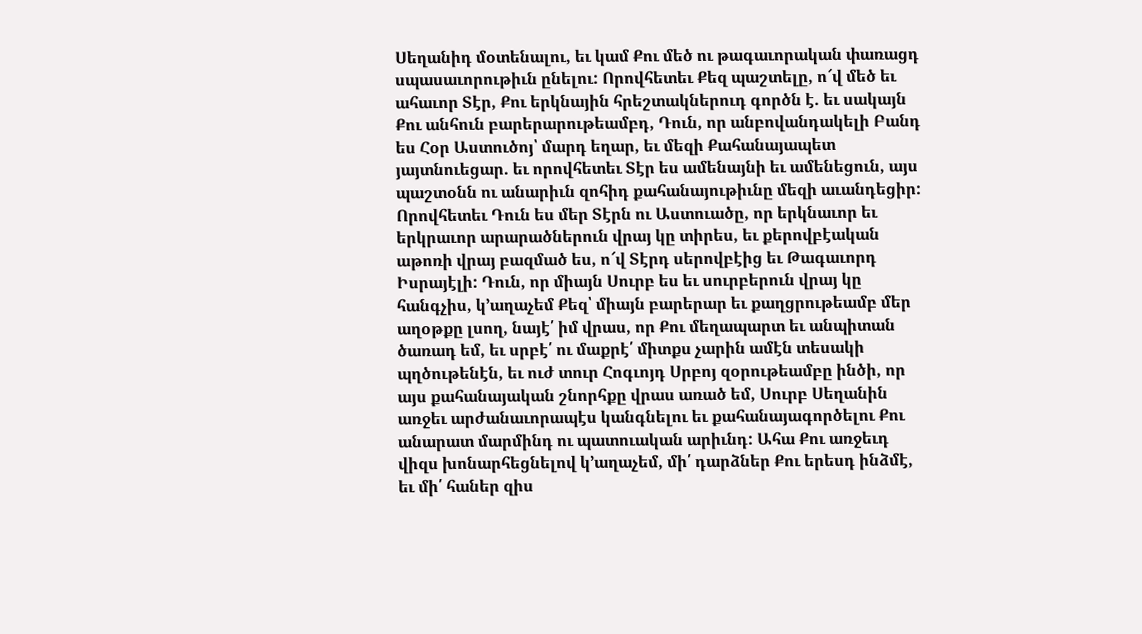Սեղանիդ մօտենալու, եւ կամ Քու մեծ ու թագաւորական փառացդ սպասաւորութիւն ընելու: Որովհետեւ Քեզ պաշտելը, ո՜վ մեծ եւ ահաւոր Տէր, Քու երկնային հրեշտակներուդ գործն է. եւ սակայն Քու անհուն բարերարութեամբդ, Դուն, որ անբովանդակելի Բանդ ես Հօր Աստուծոյ՝ մարդ եղար, եւ մեզի Քահանայապետ յայտնուեցար. եւ որովհետեւ Տէր ես ամենայնի եւ ամենեցուն, այս պաշտօնն ու անարիւն զոհիդ քահանայութիւնը մեզի աւանդեցիր: Որովհետեւ Դուն ես մեր Տէրն ու Աստուածը, որ երկնաւոր եւ երկրաւոր արարածներուն վրայ կը տիրես, եւ քերովբէական աթոռի վրայ բազմած ես, ո՜վ Տէրդ սերովբէից եւ Թագաւորդ Իսրայէլի: Դուն, որ միայն Սուրբ ես եւ սուրբերուն վրայ կը հանգչիս, կ՚աղաչեմ Քեզ՝ միայն բարերար եւ քաղցրութեամբ մեր աղօթքը լսող, նայէ՛ իմ վրաս, որ Քու մեղապարտ եւ անպիտան ծառադ եմ, եւ սրբէ՛ ու մաքրէ՛ միտքս չարին ամէն տեսակի պղծութենէն, եւ ուժ տուր Հոգւոյդ Սրբոյ զօրութեամբը ինծի, որ այս քահանայական շնորհքը վրաս առած եմ, Սուրբ Սեղանին առջեւ արժանաւորապէս կանգնելու եւ քահանայագործելու Քու անարատ մարմինդ ու պատուական արիւնդ: Ահա Քու առջեւդ վիզս խոնարհեցնելով կ՚աղաչեմ, մի՛ դարձներ Քու երեսդ ինձմէ, եւ մի՛ հաներ զիս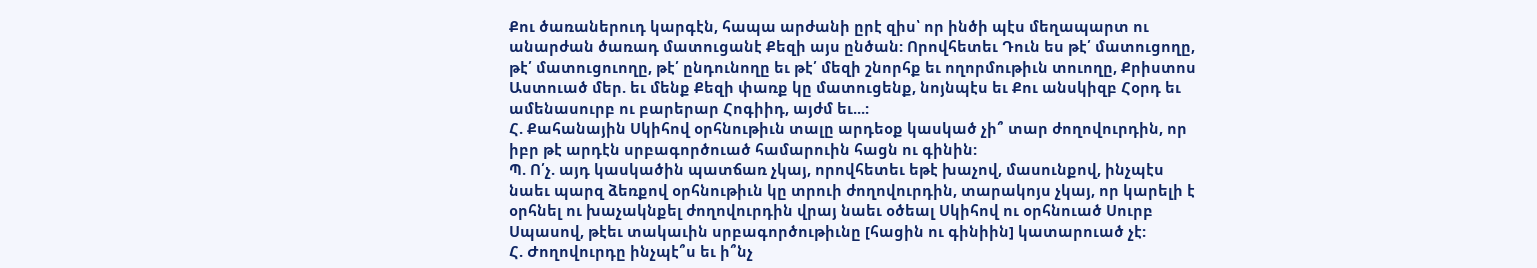Քու ծառաներուդ կարգէն, հապա արժանի ըրէ զիս՝ որ ինծի պէս մեղապարտ ու անարժան ծառադ մատուցանէ Քեզի այս ընծան: Որովհետեւ Դուն ես թէ՛ մատուցողը, թէ՛ մատուցուողը, թէ՛ ընդունողը եւ թէ՛ մեզի շնորհք եւ ողորմութիւն տուողը, Քրիստոս Աստուած մեր. եւ մենք Քեզի փառք կը մատուցենք, նոյնպէս եւ Քու անսկիզբ Հօրդ եւ ամենասուրբ ու բարերար Հոգիիդ, այժմ եւ...:
Հ. Քահանային Սկիհով օրհնութիւն տալը արդեօք կասկած չի՞ տար ժողովուրդին, որ իբր թէ արդէն սրբագործուած համարուին հացն ու գինին:
Պ. Ո՛չ. այդ կասկածին պատճառ չկայ, որովհետեւ եթէ խաչով, մասունքով, ինչպէս նաեւ պարզ ձեռքով օրհնութիւն կը տրուի ժողովուրդին, տարակոյս չկայ, որ կարելի է օրհնել ու խաչակնքել ժողովուրդին վրայ նաեւ օծեալ Սկիհով ու օրհնուած Սուրբ Սպասով, թէեւ տակաւին սրբագործութիւնը [հացին ու գինիին] կատարուած չէ:
Հ. Ժողովուրդը ինչպէ՞ս եւ ի՞նչ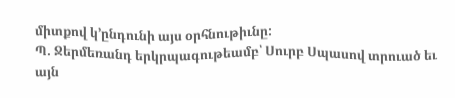միտքով կ՚ընդունի այս օրհնութիւնը:
Պ. Ջերմեռանդ երկրպագութեամբ՝ Սուրբ Սպասով տրուած եւ այն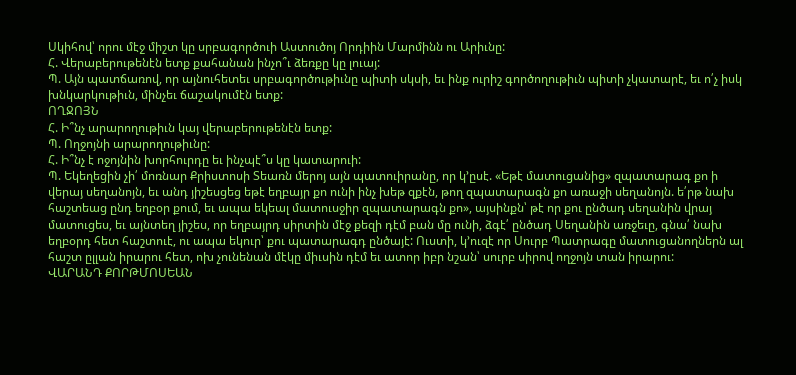Սկիհով՝ որու մէջ միշտ կը սրբագործուի Աստուծոյ Որդիին Մարմինն ու Արիւնը:
Հ. Վերաբերութենէն ետք քահանան ինչո՞ւ ձեռքը կը լուայ:
Պ. Այն պատճառով, որ այնուհետեւ սրբագործութիւնը պիտի սկսի, եւ ինք ուրիշ գործողութիւն պիտի չկատարէ, եւ ո՛չ իսկ խնկարկութիւն, մինչեւ ճաշակումէն ետք:
ՈՂՋՈՅՆ
Հ. Ի՞նչ արարողութիւն կայ վերաբերութենէն ետք:
Պ. Ողջոյնի արարողութիւնը:
Հ. Ի՞նչ է ոջոյնին խորհուրդը եւ ինչպէ՞ս կը կատարուի:
Պ. Եկեղեցին չի՛ մոռնար Քրիստոսի Տեառն մերոյ այն պատուիրանը, որ կ՚ըսէ. «Եթէ մատուցանից» զպատարագ քո ի վերայ սեղանոյն, եւ անդ յիշեսցեց եթէ եղբայր քո ունի ինչ խեթ զքէն, թող զպատարագն քո առաջի սեղանոյն. ե՛րթ նախ հաշտեաց ընդ եղբօր քում, եւ ապա եկեալ մատուսջիր զպատարագն քո», այսինքն՝ թէ որ քու ընծադ սեղանին վրայ մատուցես, եւ այնտեղ յիշես, որ եղբայրդ սիրտին մէջ քեզի դէմ բան մը ունի, ձգէ՛ ընծադ Սեղանին առջեւը, գնա՛ նախ եղբօրդ հետ հաշտուէ, ու ապա եկուր՝ քու պատարագդ ընծայէ: Ուստի, կ՚ուզէ որ Սուրբ Պատրագը մատուցանողներն ալ հաշտ ըլլան իրարու հետ, ոխ չունենան մէկը միւսին դէմ եւ ատոր իբր նշան՝ սուրբ սիրով ողջոյն տան իրարու:
ՎԱՐԱՆԴ ՔՈՐԹՄՈՍԵԱՆ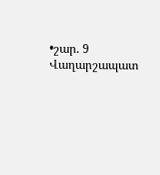•շար. 9
Վաղարշապատ